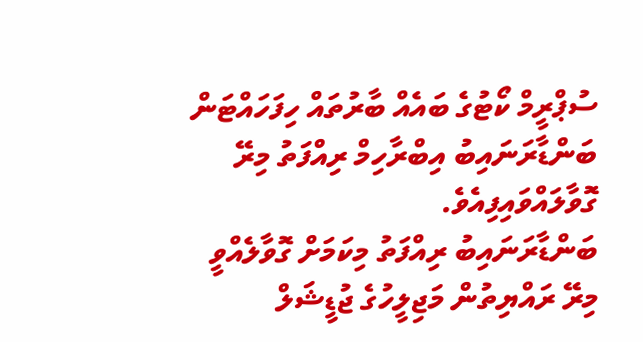ސުޕްރީމް ކޯޓުގެ ބައެއް ބާރުތައް ހިފަހައްޓަން ބަންޑާރަނައިބު އިބްރާހިމް ރިއްފަތު މިރޭ ގޮވާލައްވައިފިއެވެ.
ބަންޑާރަނައިބު ރިއްފަތު މިކަމަށް ގޮވާލެއްވީ މިރޭ ރައްޔިތުން މަޖިލީހުގެ ޖުޑީޝަލް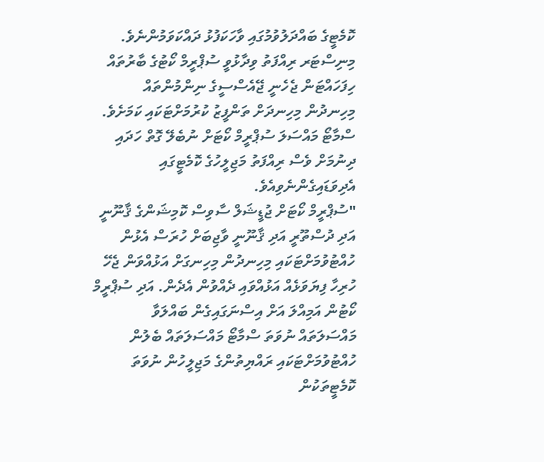ކޮމެޓީގެ ބައްދަލުވުމުގައި ވާހަކަފުޅު ދައްކަވަމުންނެވެ.
މިނިސްޓަރ ރިއްފަތު ވިދާޅުވީ ސުޕްރީމް ކޯޓުގެ ބާރުތައް ހިފަހައްޓަން ޖެހެނީ ޖޭއެސްސީގެ ނިންމުންތައް މިހިނދުން މިހިނދަށް ތަންފީޒު ކުރުމަށްޓަކައި ކަމަށެވެ.
ސްމާޓޯ މައްސަލަ ސުޕްރީމް ކޯޓަށް ނުބެލޭ ގޮތް ހަދައި ދިނުމަށް ވެސް ރިއްފަތު މަޖިލީހުގެ ކޮމެޓީގައި އެދިވަޑައިގެންނެވިއެވެ.
"ސުޕްރީމް ކޯޓަށް ޖުޑީޝަލް ސާވިސް ކޮމިޝަންގެ ޤާނޫނީ އަދި ދުސްތޫރީ އަދި ޤާނޫނީ ވާޖިބަށް ހުރަސް އެޅުން ހުއްޓުވުމަށްޓަކައި މިހިނދުން މިހިނގަށް އަޅުއްވަން ޖެހޭ ހުރިހާ ފިޔަވަޅެއް އަޅުއްވައި ދެއްވުން އެދެން. އަދި ސުޕްރީމް ކޯޓުން އަމިއްލަ އަށް އިސްނަގައިގެން ބައްލަވާ މައްސަލަތައް ނުވަތަ ސްމާޓޯ މައްސަލަތައް ބެލުން ހުއްޓުވުމަށްޓަކައި ރައްޔިތުންގެ މަޖިލީހުން ނުވަތަ ކޮމެޓީތަކުން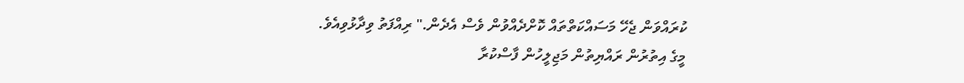ކުރައްވަން ޖެހޭ މަސައްކަތްތައް ކޮށްދެއްވުން ވެސް އެދެން." ރިއްފަތު ވިދާޅުވިއެވެ.
މީގެ އިތުރުން ރައްޔިތުން މަޖިލީހުން ފާސްކުރާ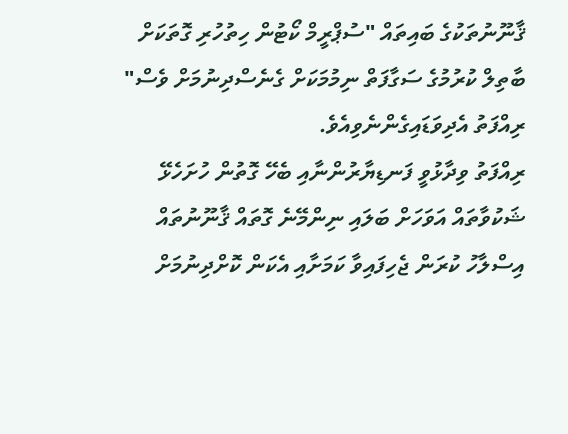ޤާނޫނުތަކުގެ ބައިތައް "ސުޕްރީމް ކޯޓުން ހިތުހުރި ގޮތަކަށް ބާތިލް ކުރުމުގެ ސަގާފަތް ނިމުމަކަށް ގެނެސްދިނުމަށް ވެސް" ރިއްފަތު އެދިވަޑައިގެންނެވިއެވެ.
ރިއްފަތު ވިދާޅުވީ ފަނޑިޔާރުންނާއި ބެހޭ ގޮތުން ހުށަހެޅޭ ޝަކުވާތައް އަވަހަށް ބަލައި ނިންމޭނެ ގޮތައް ޤާނޫނުތައް އިސްލާހު ކުރަން ޖެހިފައިވާ ކަމަށާއި އެކަން ކޮށްދިނުމަށް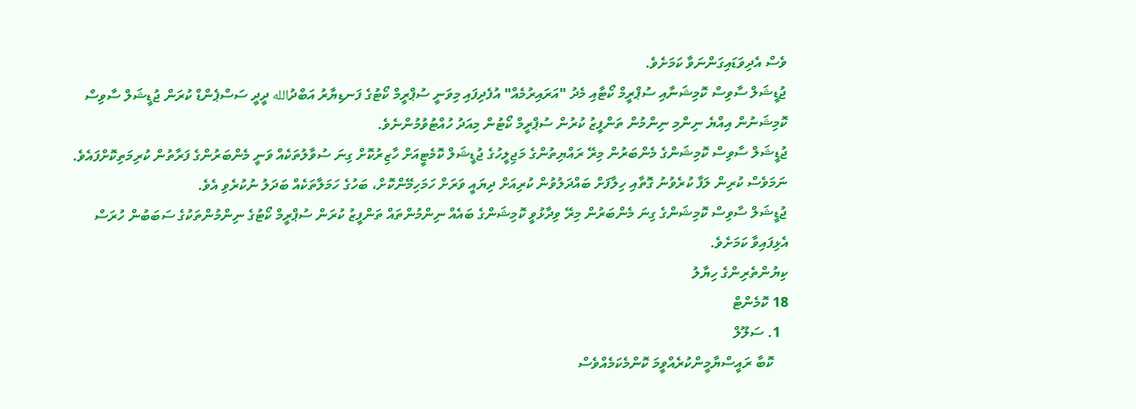ވެސް އެދިވަޑައިގަންނަވާ ކަމަށެވެ.
ޖުޑީޝަލް ސާވިސް ކޮމިޝަނާއި ސުޕްރީމް ކޯޓާއި މެދު "އަރައިރުމެއް" އުފެދިފައި މިވަނީ ސުޕްރީމް ކޯޓުގެ ފަނޑިޔާރު އަބްދުالله ދީދީ ސަސްޕެންޑް ކުރަން ޖުޑީޝަލް ސާވިސް ކޮމިޝަނުން އިއްޔެ ނިންމި ނިންމުން ތަންފީޒު ކުރުން ސުޕްރީމް ކޯޓުން މިއަދު ހުއްޓުވުމުންނެވެ.
ޖުޑީޝަލް ސާވިސް ކޮމިޝަންގެ މެންބަރުން މިރޭ ރައްޔިތުންގެ މަޖިލީހުގެ ޖުޑީޝަލް ކޮމެޓީއަށް ހާޒިރުކޮށް ގިނަ ސުވާލުތަކެއް ވަނީ މެންބަރުންގެ ފަރާތުން ކުރިމަތިކޮށްފައެވެ. ނަމަވެސް ކުރިން ލަފާ ކުރެވުނު ގޮތާއި ހިލާފަށް ބައްދަލުވުން ކުރިއަށް ދިޔައީ ވަރަށް ހަމަހިމޭންކޮށް، ބަހުގެ ހަމަލާތަކެއް ބަދަލު ނުކުރެވި އެވެ.
ޖުޑީޝަލް ސާވިސް ކޮމިޝަންގެ ގިނަ މެންބަރުން މިރޭ ވިދާޅުވީ ކޮމިޝަންގެ ބައެއް ނިންމުންތައް ތަންފީޒު ކުރަން ސުޕްރީމް ކޯޓުގެ ނިންމުންތަކުގެ ސަބަބުން ހުރަސް އެޅިފައިވާ ކަމަށެވެ.
ކިޔުންތެރިންގެ ހިޔާލު
18 ކޮމެންޓް
  1. ސަލޫލް
    ކޮބާ ރައީސްޔާމީންކުރެއްވީމަ ކޮންމެކަމެއްވެސް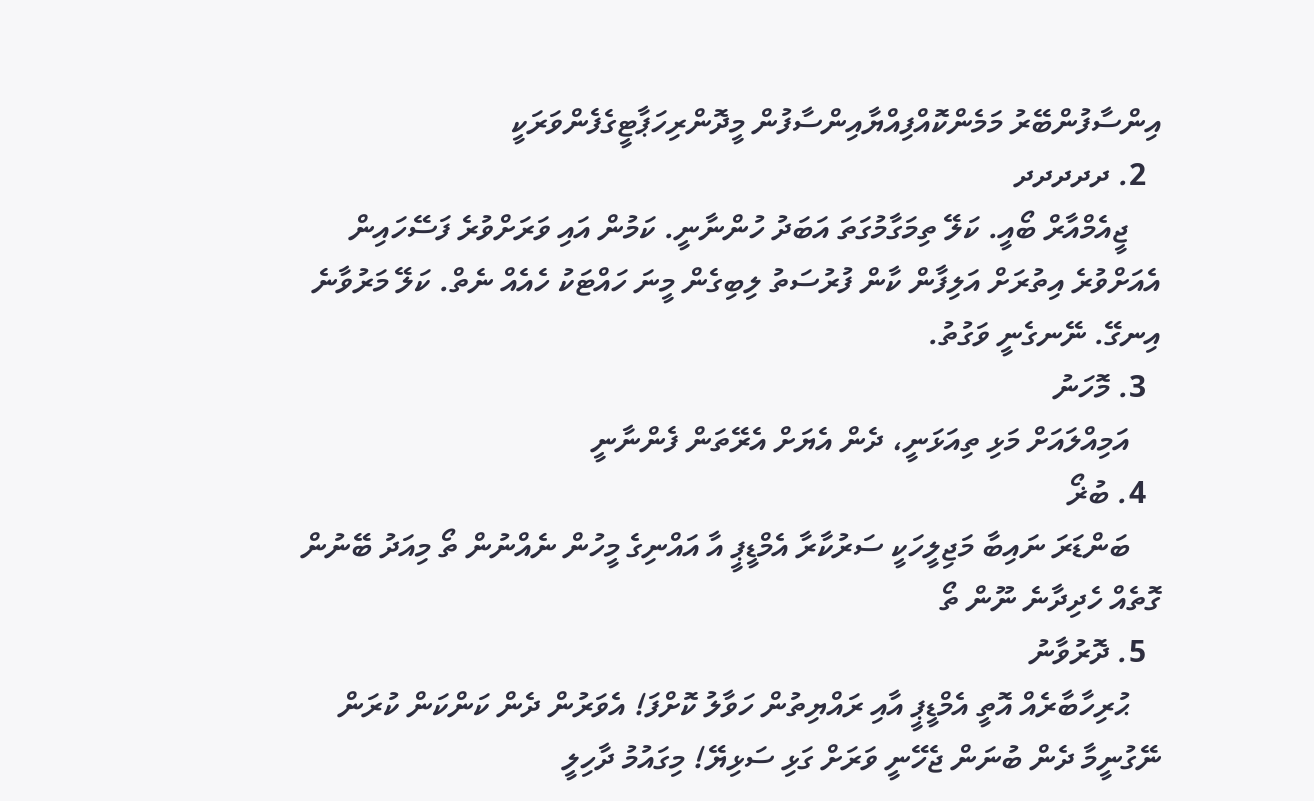އިންސާފުންބޭރު މަމެންކޮއްފިއްޔާއިންސާފުން މީދޮންރިހަޕާޓީގެފެންވަރަކީ
  2. ދދދދދ
    ޖީއެމްއާރް ބޯއީ. ކަލޭ ތިމަގާމުގަތަ އަބަދު ހުންނާނީ. ކަމުން އައި ވަރަށްވުރެ ފަސޭހައިން އެއަށްވުރެ އިތުރަށް އަލިފާން ކާން ފުރުސަތު ލިބިގެން މީނަ ހައްޓަކު ހެއެއް ނެތް. ކަލޭ މަރުވާނެ އިނގޭ. ނޭނގެނީ ވަގުތު.
  3. މޮހަނު
    އަމިއްލައަށް މަޅި ތިއަޅަނީ، ދެން އެޔަށް އެރޭތަން ފެންނާނީ
  4. ބުޜޯ
    ބަންޑަރަ ނައިބާ މަޖިލީހަކީ ސަރުކާރާ އެމްޑީޕީ އާ އައްނިގެ މީހުން ނެއްނުން ތޯ މިއަދު ބޭނުން ގޮތެއް ހެދިދާނެ ނޫން ތޯ
  5. ދޮރުވާނު
    ޙުރިހާބާރެއް އޮތީ އެމްޑީޕީ އާއި ރައްޔިތުން ހަވާލު ކޮށްފަ! އެވަރުން ދެން ކަންކަން ކުރަން ނޭގުނީމާ ދެން ބުނަން ޖެހޭނީ ވަރަށް ގަޅި ސަޅިޔޭ! މިގައުމު ދާހިލީ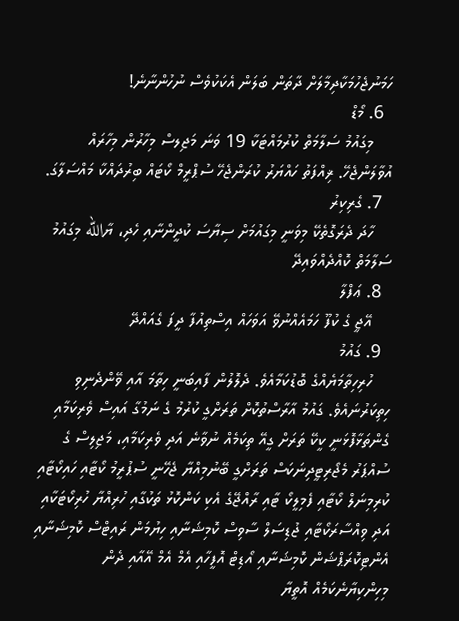ހަމަނުޖެހުމަކާދިމާލަށް ދާތަން ބަލަން އެކަކުވެސް ނުހުންނާނެ!
  6. މޯޑް
    މިގައުމު ސަލާމަތް ކުރުމައްޓަކާ 19 ވަނަ މަޖިލސް މިހާރުން މިހާރައް އުވާލަންޖެހޭ. ޜިއްފަތު ހައްޔަރު ކުރަންޖެހޭ ސުޕްރީމް ކޯޓައް ބިރުދައްކާ މައްސަލާގަ.
  7. ގެރިކިރު
    ހާދަ ދެރަގޮތެކޭ މިވަނީ މިގައުމަށް ސިޔާސަ ކުދީންނާއި ހެދި، ޔާالله މިގައުމު ސަލާމަތް ކޮއްދެއްވައިދޭ
  8. ޢަފްލާ
    އޭޖީ ގެ ކުފޫ ހަމައެއްނުވޭ އަވަހައް އިސްތިއުފާ ދީފަ ގެއައްދޭ
  9. ގައުމު
    ހުރިހިތާމަޔެއްގެ ބޮޑުކަމާއެވެ. ދެލޮލުން ފާއިބަނީ ހިތާމަ އާއި ވޭންދެނިވި ހިތިކަރުނައެވެ. ގައުމު އާރާސްތުކޮށް ތަރަށްގީ ކުރުމު ގެ ނަމުގާ އައިސް ވެރިކަމާއި ގެންތަޅާފޮޅަނީ ކީކޭ ތަރަށް ގީއޭ ތިކަމެއް ނުވާނެ އަދި ވެރިކަމާއި، މަޖިލިސް ގެ ސުއްޕަރު މެޖޯރިޓީދިނަކަސް ތަރަށްގީ ބޭނުމިއްޔާ ޖެހޭނީ ސުޕުރީމު ކޯޓާއި ހައިކޯޓާއި ކުރިމިނަލް ކޯޓާއި ފެމިލީކޯ ޓާއި ރާއްޖޭގެ އެކި ކަންކޮޅު ތަކުގާއި ހުރިއްޔާ ހުރިކޯޓަކާއި އަދި ވިއްސާރަކޯޓާއި ޖުޑިސަލް ސާވިސް ކޮމިޝަނާއި ހިޔުމަން ރައިޓްސް ކޮމިޝަނާއި އެންޓިކޮރަޕްޝަން ކޮމިޝަނާއި އޯޑިޓް އޮފީހާއި އެމް އެމް އޭއާއި ދެން މިހިންކިޔާނެކަމެއް އޮތީޔާ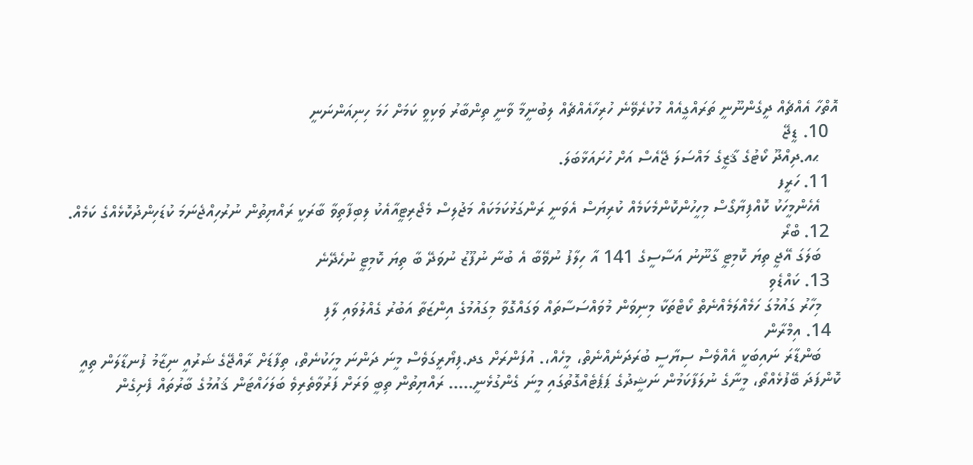އޮތްހާ އެއްޗެއް ދީގެންނޫނީ ތަރައްގީއެއް މުކުރެވޭނެ ހުރިހާއެއްޗެއް ލިބުނީމާ ވާނީ ތިންބާރު ވަކިވީ ކަމަށް ހަމަ ހިނިއަންނަނީ
  10. ޑީޖޭ
    ޙއ.ދިއްދޫ ކޯޓުގެ ޤާޒީގެ މައްސަލަ ޖޭއެސް އަށް ހުށައަޅާބަލަ.
  11. ހަރީފ
    އެހެންމީހަކު ކޮއްފިޔާގޯސް މިހީހުންކޮންމެކަމެއް ކުރިޔަސް އެވަނީ ރަންގަޅުކަމަކައް މަޖުލިސް މެޖޯރިޓީއާއެކު ލިބިފާތިވާ ބާރަކީ ރައްޔިތުން ނުރުހިއްޖެނަމަ ކުޑަހިންދުކޮޅެއްގެ ކަމެއް.
  12. ބްރޯ
    ބަލަގަ އޭޖީ ތިޔަ ކޮމިޓީ ގާނޫނު އަސާސީގެ 141 އާ ހިލާފު ނުވޭބާ އެ ބުނާ ނުފޫޒު ނުވަދޭ ބާ ތިޔަ ކޮމިޓީ ނުހެދޭނެ
  13. ކައްޑެވި
    މިހާރު ގައުމުގަ ހަމެއްލަމެއްނެތް ކޯޓްތަކާ މިނިވަން މުވައްސަސާތައް ވަގައްގޮވާ މިގައުމުގެ އިންޒަތާ އަބުރު ގެއްލުވައި ލާފި
  14. އިމްރާން
    ބަންޑާރަ ނައިބަކީ އެއްވެސް ސިޔާސީ ބުރަދަނެއްނެތް، މީހެއް،. އުފަންރަށް ގދ.ފިޔޯރީގަވެސް މީނަ ދަންނަ މީހަކުނެތް، ތިފާޑަށް ރާއްޖޭގެ ޝަރުއީ ނިޒާމު ފުނޑާލަން ތިއީ ކޮންފަދަ ބޭފުޅެއްތޯ، މީނާގެ ނުލަފާކަމުން ނަޝީދުގެ ޕަޕެޓެއްގޮތުގައި މީނަ ގެންގުޅެނީ..... ރައްޔިތުން ތިބީ ވަރަށް ފަރުވާތެރިވެ ބަލަހައްޓަން ޤައުމުގެ ބާރުތައް ފެށިގެން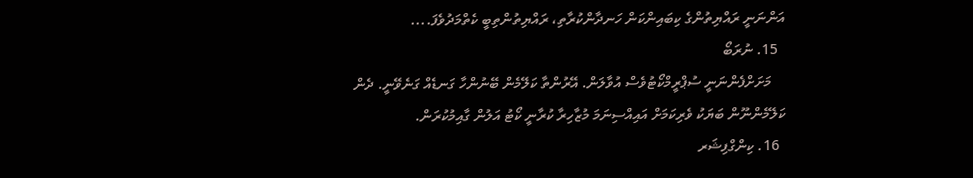އަންނަނީ ރައްޔިތުންގެ ކިބައިންކަން ހަނދާންކުރާތި، ރައްޔިތުންތިބީ ކެތްމަދުވެފަ....
  15. ނުރަބޯ
    މަށަށްފެންނަނީ ސުޕްރީމްކޯޓުވެސް އުވާލަން. އޭރުންތާ ކަލޭމެން ބޭނުންހާ ގަނޑެއް ގަނެވޭނީ. ދެން ކަލޭމެންނޫން ބަޔަކު ވެރިކަމަށް އައިއްސިނަމަ މުޒާހިރާ ކުރާނީ ކޯޓު އަލުން ގާއިމުކުރަން.
  16. ކިންގްފިޝަރ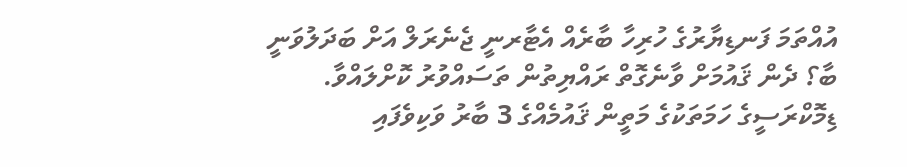އުއްތަމަ ފަނޑިޔާރުގެ ހުރިހާ ބާރެއް އެޓާރނީ ޖެނެރަލް އަށް ބަދަލުވަނީ ބާ؟ ދެން ޤައުމަށް ވާނެގޮތް ރައްޔިތުން ތަސައްވުރު ކޮށްލައްވާ. ޑިމޮކްރަސީގެ ހަމަތަކުގެ މަތީން ޤައުމެއްގެ 3 ބާރު ވަކިވެފައި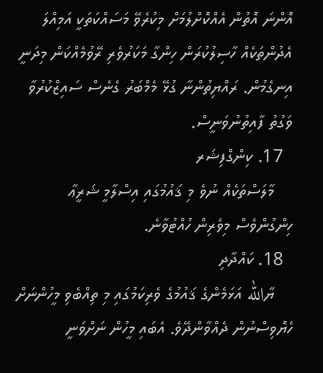އޮންނަ އޮތުން އެއްކޮށްލުމަށް މިކުރެވޭ މަސައްކަތަކީ އަމިއްލަ އެދުންތަކެއް ހާސިލުކުރަން ހިންގާ މަކަރުވެރި ރޭވުމެއްކަން މިދަނީ އިނގެމުން. ރައްޔިތުންނާ ގުޅޭ މެމްބަރު ގެނެސް ސައިޒްކުރުވާ ވަގުތު ފާއިތުނުވަނީސް.
  17. ކިންގްފިޝަރ
    މާލަސްތަކެއް ނުވެ މި ޤައުމުގައި އިސްލާމީ ޝަރީޢާ ހިންގުންވެސް މިވެރިން ހުއްޓުވާނެ.
  18. ކައްދާދި
    ޔާالله އަޅަމެންގެ ޤައުމުގެ ވެރިކަމުގައި މި ތިއްބެވި މީހުންނަށް ހެޔޮވިސްނުން ދެއްވާންދޭވެ. އެބައި މީހުން ނަށްވަނީ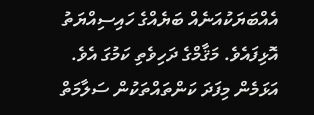އެއްބަޔަކުއަނެއް ބަޔެއްގެ ހައިސިއްޔަތު އޮޅިފައެވެ. މަޤާމްގެ ދަހިވެތި ކަމުގަ އެވެ. އަޅަމެން މިފަދަ ކަންތައްތަކުން ސަލާމަތް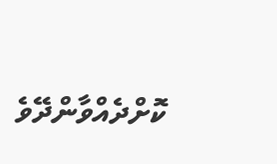ކޮށްދެއްވާންދޭވެ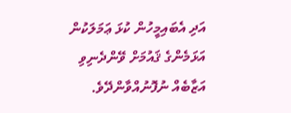އަދި އެބައިމީހުން ކުޅަ ޢަމަލަކުން އަޅަމެންގެ ޤައުމަށް ވޭންދެނިވި އަޒާބެއް ނުފޮނުއްވާންދޭވެ.